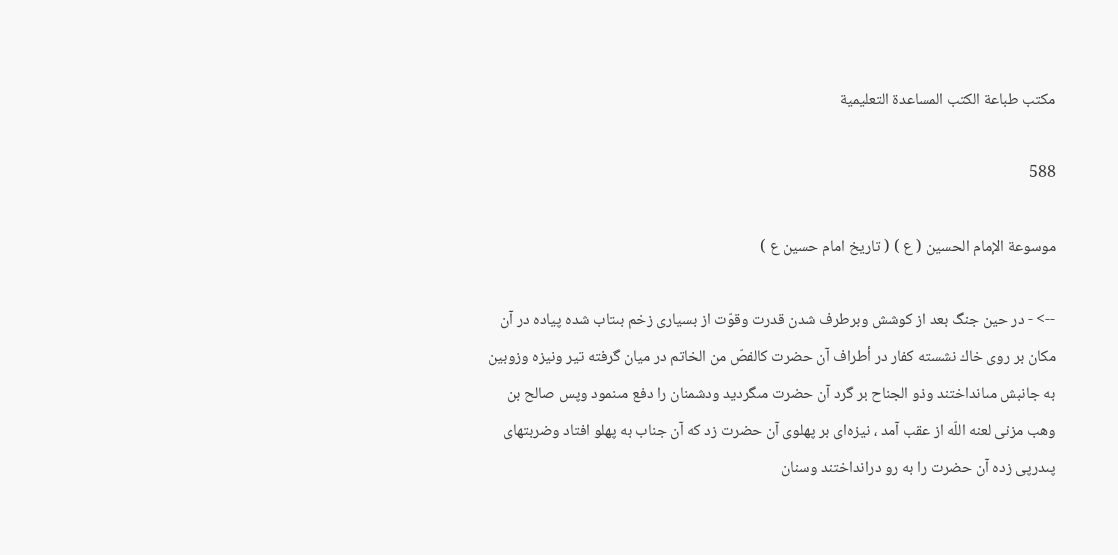مكتب طباعة الكتب المساعدة التعليمية

588

موسوعة الإمام الحسين ( ع ) ( تاريخ امام حسين ع )

--> - در حين جنگ بعد از كوشش وبرطرف شدن قدرت وقوّت از بسيارى زخم بىتاب شده پياده در آن مكان بر روى خاك نشسته كفار در أطراف آن حضرت كالفصّ من الخاتم در ميان گرفته تير ونيزه وزوبين به جانبش مىانداختند وذو الجناح بر گرد آن حضرت مىگرديد ودشمنان را دفع مىنمود وپس صالح بن وهب مزنى لعنه اللّه از عقب آمد ، نيزه‌اى بر پهلوى آن حضرت زد كه آن جناب به پهلو افتاد وضربتهاى پىدرپى زده آن حضرت را به رو درانداختند وسنان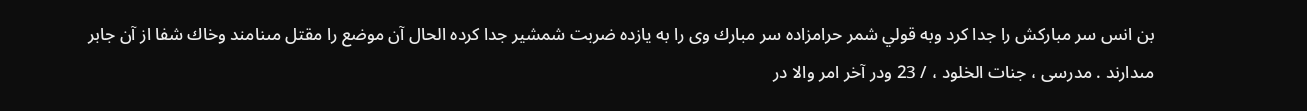بن انس سر مباركش را جدا كرد وبه قولي شمر حرامزاده سر مبارك وى را به يازده ضربت شمشير جدا كرده الحال آن موضع را مقتل مىنامند وخاك شفا از آن جابر مىدارند . مدرسى ، جنات الخلود ، / 23 ودر آخر امر والا در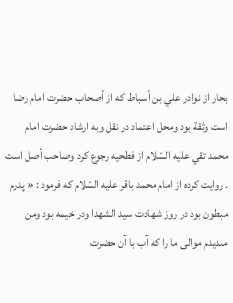بحار از نوادر علي بن أسباط كه از أصحاب حضرت امام رضا است وثقة بود ومحل اعتماد در نقل وبه ارشاد حضرت امام محمد تقي عليه السّلام از فطحيه رجوع كرد وصاحب أصل است . روايت كرده از امام محمد باقر عليه السّلام كه فرمود : « پدرم مبطون بود در روز شهادت سيد الشهدا ودر خيمه بود ومن مىديدم موالى ما را كه آب با آن حضرت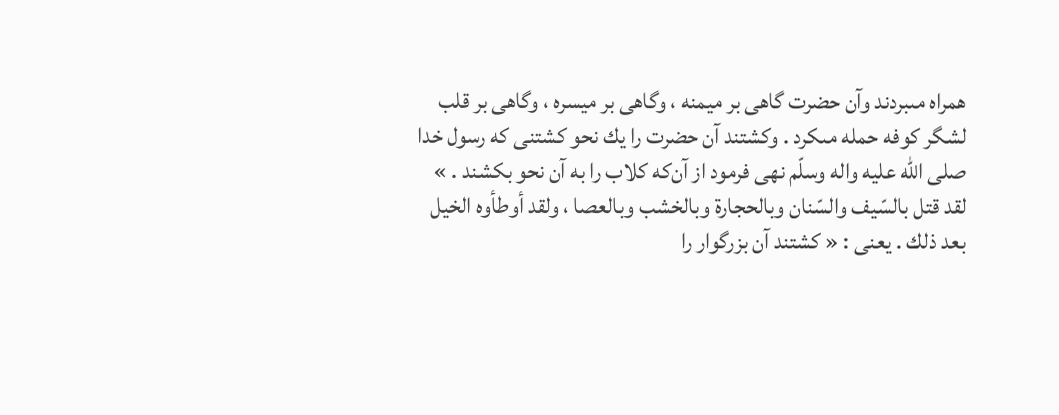همراه مىبردند وآن حضرت گاهى بر ميمنه ، وگاهى بر ميسره ، وگاهى بر قلب لشگر كوفه حمله مىكرد . وكشتند آن حضرت را يك نحو كشتنى كه رسول خدا صلى اللّه عليه واله وسلّم نهى فرمود از آن‌كه كلاب را به آن نحو بكشند . » لقد قتل بالسّيف والسّنان وبالحجارة وبالخشب وبالعصا ، ولقد أوطأوه الخيل بعد ذلك . يعنى : « كشتند آن بزرگوار را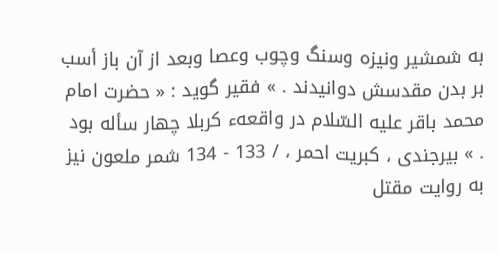به شمشير ونيزه وسنگ وچوب وعصا وبعد از آن باز أسب بر بدن مقدسش دوانيدند . » فقير گويد : « حضرت امام محمد باقر عليه السّلام در واقعهء كربلا چهار سأله بود . » بيرجندى ، كبريت احمر ، / 133 - 134 شمر ملعون نيز به روايت مقتل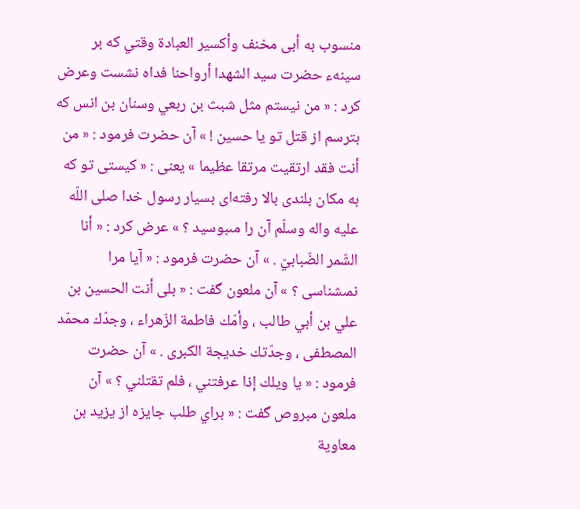منسوب به أبى مخنف وأكسير العبادة وقتي كه بر سينهء حضرت سيد الشهدا أرواحنا فداه نشست وعرض كرد : « من نيستم مثل شبث بن ربعي وسنان بن انس كه بترسم از قتل تو يا حسين ! » آن حضرت فرمود : « من أنت فقد ارتقيت مرتقا عظيما » يعنى : « كيستى تو كه به مكان بلندى بالا رفته‌اى بسيار رسول خدا صلى اللّه عليه واله وسلّم آن را مىبوسيد ؟ » عرض كرد : « أنا الشّمر الضّبابيّ . » آن حضرت فرمود : « آيا مرا نمىشناسى ؟ » آن ملعون گفت : « بلى أنت الحسين بن علي بن أبي طالب ، وأمّك فاطمة الزّهراء ، وجدّك محمّد المصطفى ، وجدّتك خديجة الكبرى . » آن حضرت فرمود : « يا ويلك إذا عرفتني ، فلم تقتلني ؟ » آن ملعون مبروص گفت : « براي طلب جايزه از يزيد بن معاوية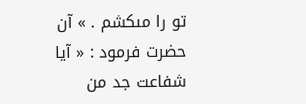تو را مىكشم . » آن حضرت فرمود : « آيا شفاعت جد من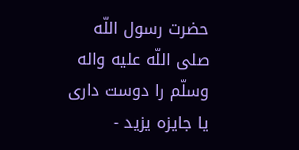حضرت رسول اللّه صلى اللّه عليه واله وسلّم را دوست دارى يا جايزه يزيد -